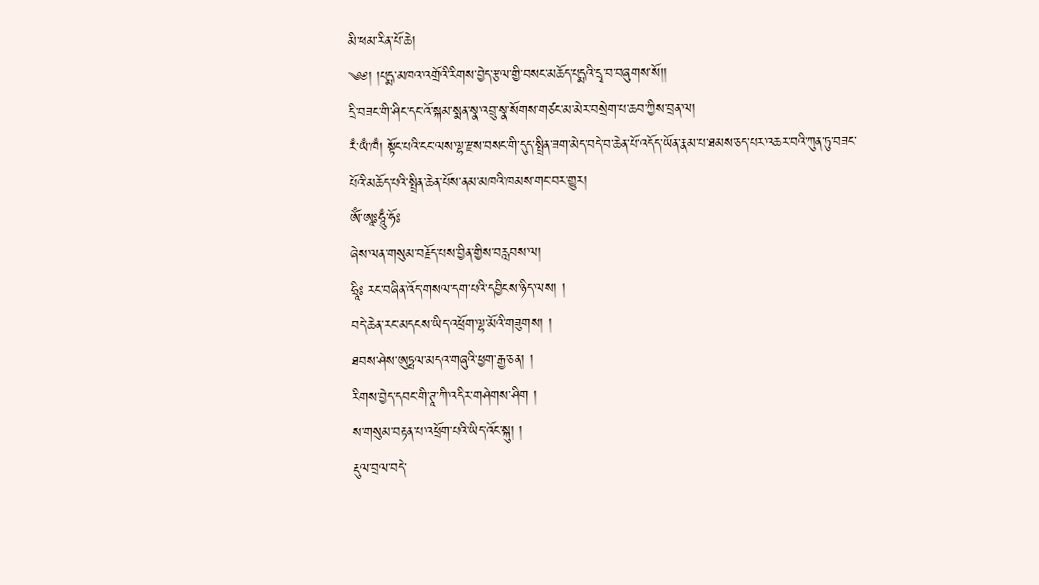མི་ཕམ་རིན་པོ་ཆེ།
༄༅། །པདྨ་མཁའ་འགྲོའི་རིགས་བྱེད་རྩལ་གྱི་བསང་མཆོད་པདྨའི་དྲྭ་བ་བཞུགས་སོ།།
དྲི་བཟང་གི་ཤིང་དང་འོ་སྐམ་སྨན་སྣ་འབྲུ་སྣ་སོགས་གཙང་མ་མེར་བསྲེག་པ་ཆབ་ཀྱིས་བྲན་ལ།
རྃ་ཡྃ་ཁྃ། སྟོང་པའི་ངང་ལས་ལྷ་རྫས་བསང་གི་དུད་སྤྲིན་ཟག་མེད་བདེ་བ་ཆེན་པོ་འདོད་ཡོན་རྣམ་པ་ཐམས་ཅད་པར་འཆར་བའི་ཀུན་ཏུ་བཟང་པོའི་མཆོད་པའི་སྤྲིན་ཆེན་པོས་ནམ་མཁའི་ཁམས་གང་བར་གྱུར།
ཨོཾ་ཨཱཿཧཱུྃ་ཧོཿ
ཞེས་ལན་གསུམ་བརྗོད་པས་བྱིན་གྱིས་བརླབས་ལ།
ཧྲཱིཿ རང་བཞིན་འོད་གསལ་དག་པའི་དབྱིངས་ཉིད་ལས། །
བདེ་ཆེན་རང་མདངས་ཡིད་འཕྲོག་ལྷ་མོའི་གཟུགས། །
ཐབས་ཤེས་ཨུཏྤལ་མདའ་གཞུའི་ཕྱག་རྒྱ་ཅན། །
རིགས་བྱེད་དབང་གི་ཊཱ་ཀི་འདིར་གཤེགས་ཤིག །
ས་གསུམ་བརྟན་པ་འཕྲོག་པའི་ཡིད་འོང་སྐུ། །
རྡུལ་བྲལ་བདེ་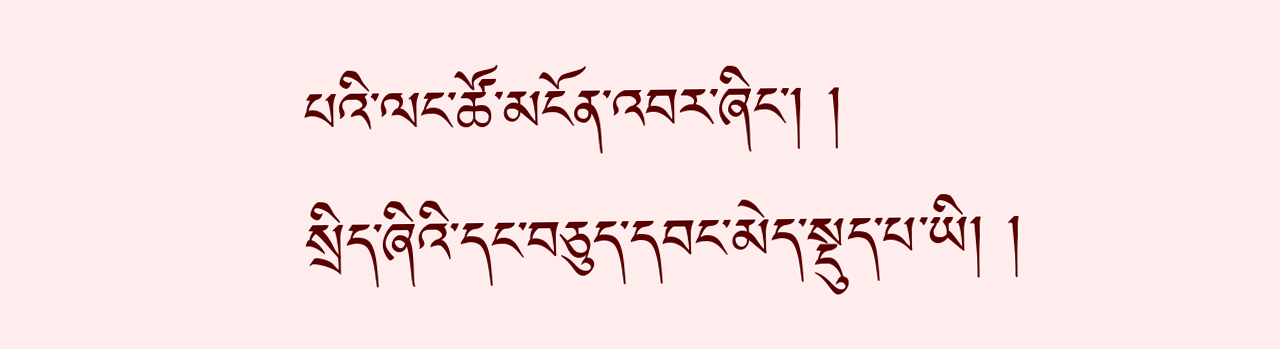པའི་ལང་ཚོ་མངོན་འབར་ཞིང་། །
སྲིད་ཞིའི་དང་བཅུད་དབང་མེད་སྡུད་པ་ཡི། །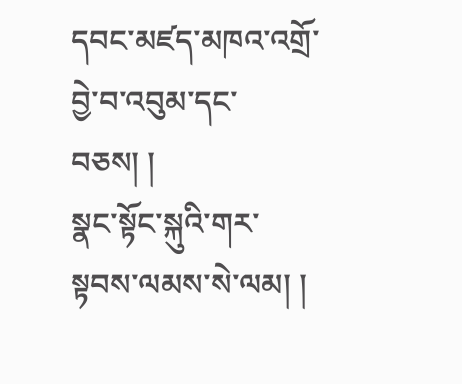དབང་མཛད་མཁའ་འགྲོ་བྱེ་བ་འབུམ་དང་བཅས། །
སྣང་སྟོང་སྐུའི་གར་སྟབས་ལམས་སེ་ལམ། །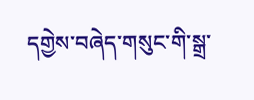དགྱེས་བཞེད་གསུང་གི་སྒྲ་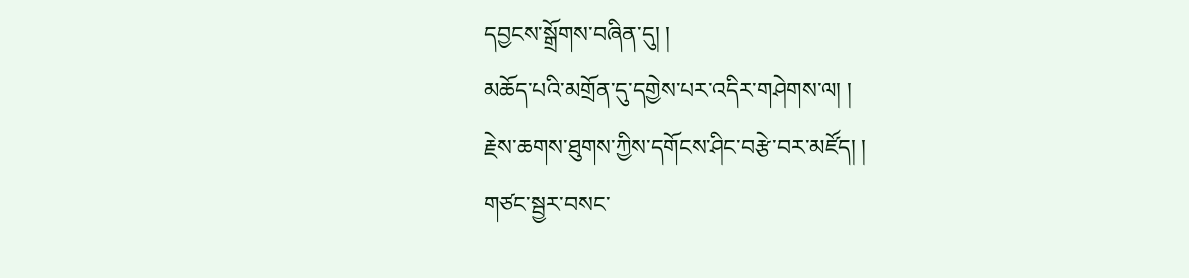དབྱངས་སྒྲོགས་བཞིན་དུ། །
མཆོད་པའི་མགྲོན་དུ་དགྱེས་པར་འདིར་གཤེགས་ལ། །
རྗེས་ཆགས་ཐུགས་ཀྱིས་དགོངས་ཤིང་བརྩེ་བར་མཛོད། །
གཙང་སྦྱར་བསང་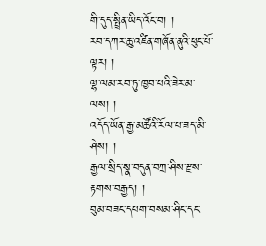གི་དུད་སྤྲིན་ཡིད་འོང་བ། །
རབ་དཀར་ཆུ་འཛིན་གཞོན་ནུའི་ཕུང་པོ་ལྟར། །
ལྷ་ལམ་རབ་ཏུ་ཁྱབ་པའི་ཟེར་མ་ལས། །
འདོད་ཡོན་རྒྱ་མཚོའི་རོལ་པ་ཟད་མི་ཤེས། །
རྒྱལ་སྲིད་སྣ་བདུན་བཀྲ་ཤིས་རྫས་རྟགས་བརྒྱད། །
བུམ་བཟང་དཔག་བསམ་ཤིང་དང་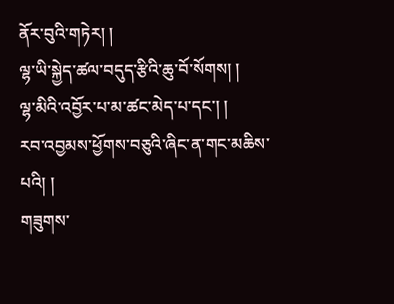ནོར་བུའི་གཏེར། །
ལྷ་ཡི་སྐྱེད་ཚལ་བདུད་རྩིའི་ཆུ་བོ་སོགས། །
ལྷ་མིའི་འབྱོར་པ་མ་ཚང་མེད་པ་དང་། །
རབ་འབྱམས་ཕྱོགས་བཅུའི་ཞིང་ན་གང་མཆིས་པའི། །
གཟུགས་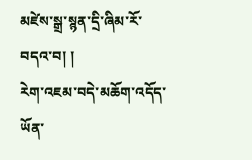མཛེས་སྒྲ་སྙན་དྲི་ཞིམ་རོ་བདའ་བ། །
རེག་འཇམ་བདེ་མཆོག་འདོད་ཡོན་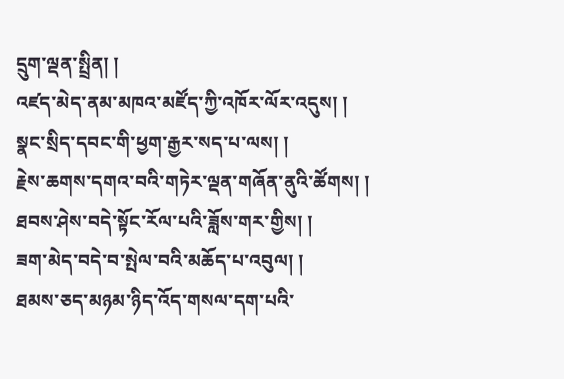དྲུག་ལྡན་སྤྲིན། །
འཛད་མེད་ནམ་མཁའ་མཛོད་ཀྱི་འཁོར་ལོར་འདུས། །
སྣང་སྲིད་དབང་གི་ཕྱག་རྒྱར་སད་པ་ལས། །
རྗེས་ཆགས་དགའ་བའི་གཏེར་ལྡན་གཞོན་ནུའི་ཚོགས། །
ཐབས་ཤེས་བདེ་སྟོང་རོལ་པའི་ཟློས་གར་གྱིས། །
ཟག་མེད་བདེ་བ་སྤེལ་བའི་མཆོད་པ་འབུལ། །
ཐམས་ཅད་མཉམ་ཉིད་འོད་གསལ་དག་པའི་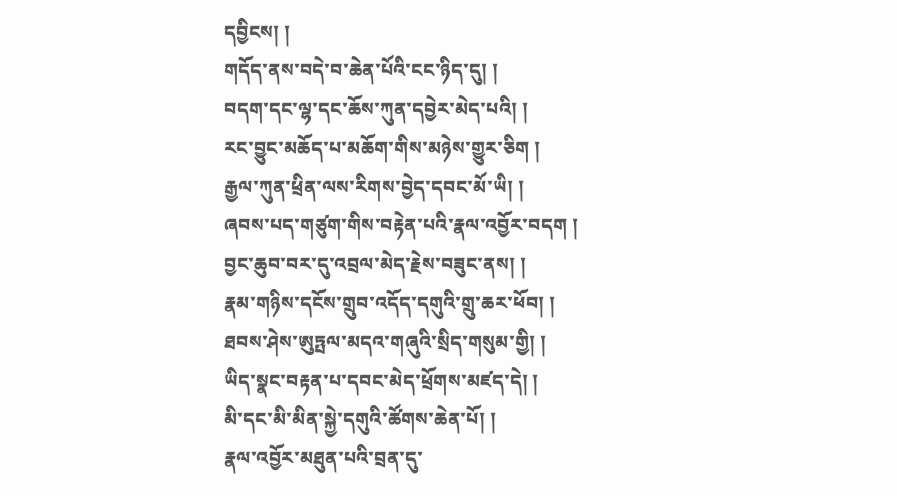དབྱིངས། །
གདོད་ནས་བདེ་བ་ཆེན་པོའི་ངང་ཉིད་དུ། །
བདག་དང་ལྷ་དང་ཆོས་ཀུན་དབྱེར་མེད་པའི། །
རང་བྱུང་མཆོད་པ་མཆོག་གིས་མཉེས་གྱུར་ཅིག །
རྒྱལ་ཀུན་ཕྲིན་ལས་རིགས་བྱེད་དབང་མོ་ཡི། །
ཞབས་པད་གཙུག་གིས་བརྟེན་པའི་རྣལ་འབྱོར་བདག །
བྱང་ཆུབ་བར་དུ་འབྲལ་མེད་རྗེས་བཟུང་ནས། །
རྣམ་གཉིས་དངོས་གྲུབ་འདོད་དགུའི་གྲུ་ཆར་ཕོབ། །
ཐབས་ཤེས་ཨུཏྤལ་མདའ་གཞུའི་སྲིད་གསུམ་གྱི། །
ཡིད་སྣང་བརྟན་པ་དབང་མེད་ཕྲོགས་མཛད་དེ། །
མི་དང་མི་མིན་སྐྱེ་དགུའི་ཚོགས་ཆེན་པོ། །
རྣལ་འབྱོར་མཐུན་པའི་བྲན་དུ་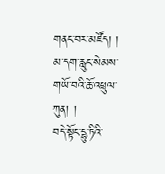གནང་བར་མཛོད། །
མ་དག་རླུང་སེམས་གཡོ་བའི་ཆོ་འཕྲུལ་ཀུན། །
བདེ་སྟོང་དྷུ་ཏིའི་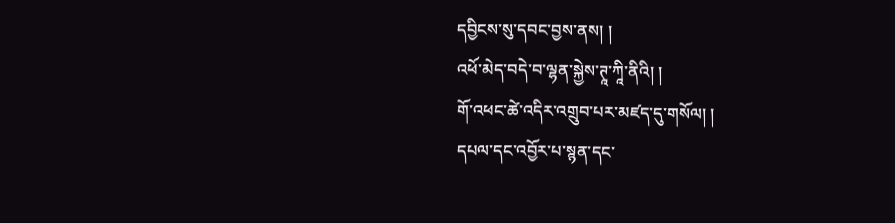དབྱིངས་སུ་དབང་བྱས་ནས། །
འཕོ་མེད་བདེ་བ་ལྷན་སྐྱེས་ཊཱ་ཀཱི་ནིའི། །
གོ་འཕང་ཚེ་འདིར་འགྲུབ་པར་མཛད་དུ་གསོལ། །
དཔལ་དང་འབྱོར་པ་སྙན་དང་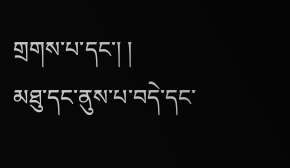གྲགས་པ་དང་། །
མཐུ་དང་ནུས་པ་བདེ་དང་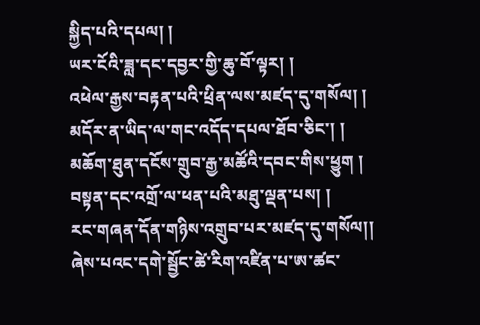སྐྱིད་པའི་དཔལ། །
ཡར་ངོའི་ཟླ་དང་དབྱར་གྱི་ཆུ་བོ་ལྟར། །
འཕེལ་རྒྱས་བརྟན་པའི་ཕྲིན་ལས་མཛད་དུ་གསོལ། །
མདོར་ན་ཡིད་ལ་གང་འདོད་དཔལ་ཐོབ་ཅིང་། །
མཆོག་ཐུན་དངོས་གྲུབ་རྒྱ་མཚོའི་དབང་གིས་ཕྱུག །
བསྟན་དང་འགྲོ་ལ་ཕན་པའི་མཐུ་ལྡན་པས། །
རང་གཞན་དོན་གཉིས་འགྲུབ་པར་མཛད་དུ་གསོལ།།
ཞེས་པའང་དགེ་སྦྱོང་ཚེ་རིག་འཛིན་པ་ཨ་ཚང་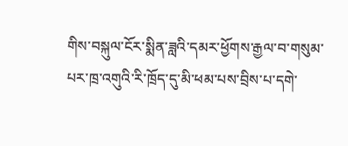གིས་བསྐུལ་ངོར་སྨིན་ཟླའི་དམར་ཕྱོགས་རྒྱལ་བ་གསུམ་པར་ཁྲ་འགུའི་རི་ཁྲོད་དུ་མི་ཕམ་པས་བྲིས་པ་དགེ་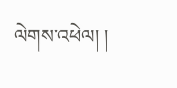ལེགས་འཕེལ། །